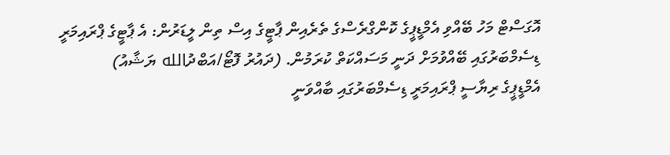އޮގަސްޓް މަހު ބޭއްވި އެމްޑީޕީގެ ކޮންގްރެސްގެ ތެރެއިން ޕާޓީގެ އިސް ތިން ލީޑަރުން: އެ ޕާޓީގެ ޕްރައިމަރީ ޑިސެމްބަރުގައި ބޭއްވުމަށް ދަނީ މަސައްކަތް ކުރަމުން. (ދައުރު ފޮޓޯ/އަބްދުالله ޔަޝާއު)
އެމްޑީޕީގެ ރިޔާސީ ޕްރައިމަރީ ޑިސެމްބަރުގައި ބާއްވަނީ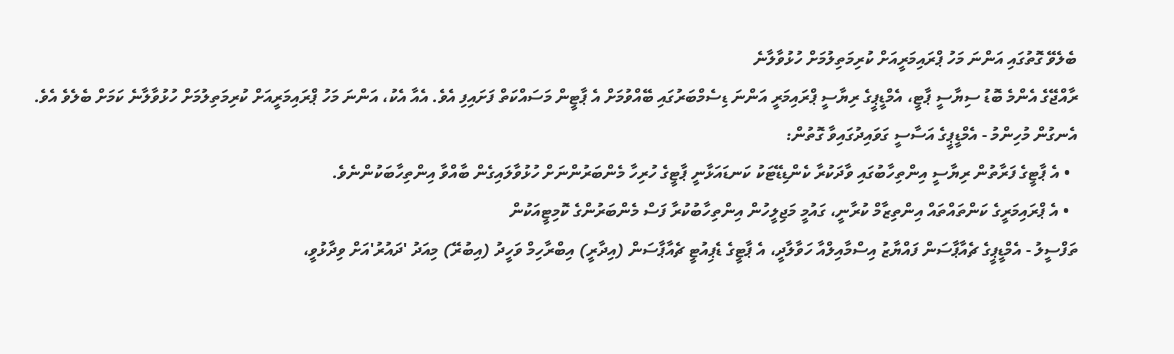ބެލެވޭ ގޮތުގައި އަންނަ މަހު ޕްރައިމަރީއަށް ކުރިމަތިލުމަށް ހުޅުވާލާނެ
ރާއްޖޭގެ އެންމެ ބޮޑު ސިޔާސީ ޕާޓީ، އެމްޑީޕީގެ ރިޔާސީ ޕްރައިމަރީ އަންނަ ޑިސެމްބަރުގައި ބޭއްވުމަށް އެ ޕާޓީން މަސައްކަތް ފަށައިފި އެވެ. އެއާ އެކު، އަންނަ މަހު ޕްރައިމަރީއަށް ކުރިމަތިލުމަށް ހުޅުވާލާނެ ކަމަށް ބެލެވެ އެވެ.
އެނގުން މުހިންމު - އެމްޑީޕީގެ އަސާސީ ގަވައިދުގައިވާ ގޮތުން:
  • އެ ޕާޓީގެ ފަރާތުން ރިޔާސީ އިންތިހާބުގައި ވާދަކުރާ ކެންޑިޑޭޓަކު ކަނޑައަޅާނީ ޕާޓީގެ ހުރިހާ މެންބަރުންނަށް ހުޅުވާލައިގެން ބާއްވާ އިންތިހާބަކުންނެވެ.
  • އެ ޕްރައިމަރީގެ ކަންތައްތައް އިންތިޒާމް ކުރާނީ، ގައުމީ މަޖިލީހުން އިންތިހާބުކުރާ ފަސް މެންބަރުންގެ ކޮމިޓީއަކުން
ތަފްސީލު - އެމްޑީޕީގެ ޗެއާޕާސަން ފައްޔާޒު އިސްމާއިލްއާ ހަވާލާދީ، އެ ޕާޓީގެ ޑެޕިއުޓީ ޗެއާޕާސަން (އިދާރީ) އިބްރާހިމް ވަހީދު (އިބުރޭ) މިއަދު 'ދައުރު'އަށް ވިދާޅުވީ،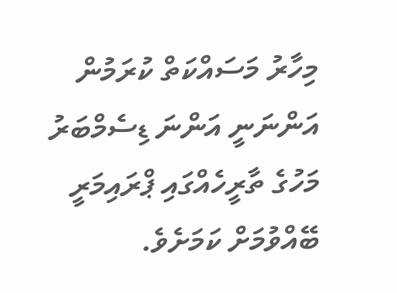މިހާރު މަސައްކަތް ކުރަމުން އަންނަނީ އަންނަ ޑިސެމްބަރު މަހުގެ ތާރީހެއްގައި ޕްރައިމަރީ ބޭއްވުމަށް ކަމަށެވެ.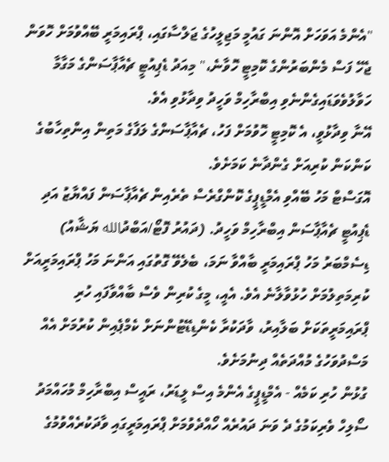"އެންމެ އަވަހަށް އޮންނަ ގައުމީ މަޖިލީހުގެ ޖަލްސާގައި، ޕްރައިމަރީ ބޭއްވުމަށް ހޮވަން ޖެހޭ ފަސް މެންބަރުންގެ ކޮމިޓީ ހޮވާނެ،" މިއަދު ޑެޕިއުޓީ ޗެއާޕާސަންގެ މަގާމާ ހަވާލުވެވަޑައިގެންނެވި އިބްރާހިމް ވަހީދު ވިދާޅުވި އެވެ.
އޭނާ ވިދާޅުވީ، އެ ކޮމިޓީ ހޮވުމަށް ފަހު، ޗެއާޕާސަންގެ ލަފާގެ މަތިން އިންތިހާބުގެ ކަންކަން ކުރިއަށް ގެންދާނެ ކަމަށެވެ.
އޮގަސްޓް މަހު ބޭއްވި އެމްޑީޕީގެ ކޮންގްރެސް ތެރެއިން ޗެއާޕާސަން ފައްޔާޒު އަދި ޑެޕިއުޓީ ޗެއާޕާސަން އިބްރާހިމް ވަހީދު. (ދައުރު ފޮޓޯ/އަބްދުالله ޔަޝާއު)
ޑިސެމްބަރު މަހު ޕްރައިމަރީ ބާއްވާ ނަމަ، ބެލެވޭ ގޮތުގައި އަންނަ މަހު ޕްރައިމަރީއަށް ކުރިމަތިލުމަށް ހުޅުވާލާނެ އެވެ. އެއީ، މީގެ ކުރިން ވެސް ބާއްވާފައި ހުރި ޕްރައިމަރީތަކަށް ބަލާއިރު، ވާދަކުރާ ކެންޑިޑޭޓުންނަށް ކެމްޕެއިން ކުރުމަށް އެއް މަސްދުވަހުގެ މުއްދަތެއް ދިނުމަށެވެ.
ގުޅުން ހުރި ކަމެއް - އެމްޑީޕީގެ އެންމެ އިސް ލީޑަރު، ރައީސް އިބްރާހިމް މުހައްމަދު ސޯލިހް ވެރިކަމުގެ ދެ ވަނަ ދައުރެއް ހޯއްދެވުމަށް ޕްރައިމަރީގައި ވާދަކުރެއްވުމުގެ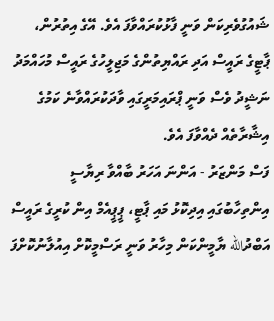ޝައުގުވެރިކަން ވަނީ ފާޅުކުރައްވާފަ އެވެ. އޭގެ އިތުރުން، ޕާޓީގެ ރައީސް އަދި ރައްޔިތުންގެ މަޖިލީހުގެ ރައީސް މުހައްމަދު ނަޝީދު ވެސް ވަނީ ޕްރައިމަރީގައި ވާދަކުރައްވާނެ ކަމުގެ އިޝާރާތެއް ދެއްވާފަ އެވެ.
ފަސް މަންޒަރު - އަންނަ އަހަރު ބާއްވާ ރިޔާސީ އިންތިހާބުގައި އިދިކޮޅު މައި ޕާޓީ، ޕީޕީއެމް އިން ކުރީގެ ރައީސް އަބްދުالله ޔާމީންކަން މިހާރު ވަނީ ރަސްމީކޮށް އިއުލާނުކޮށްފަ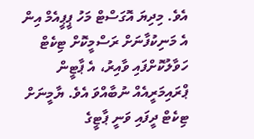އެވެ. މިދިޔަ އޮގަސްޓް މަހު ޕީޕީއެމް އިން އެ މަނިކުފާނަށް ރަސްމީކޮށް ޓިކެޓް ހަވާލުކޮށްފައި ވާއިރު، އެ ޕާޓީން ޕްރައިމަރީއެއް ނުބާއްވަ އެވެ. ޔާމީނަށް ޓިކެޓް ދީފައި ވަނީ ޕާޓީގެ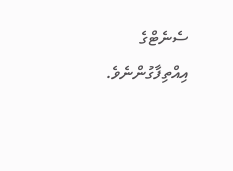ސެނެޓްގެ އިއްތިފާގުންނެވެ.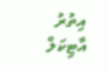އިތުރު އާޓިކަލް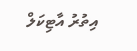އިތުރު އާޓިކަލް